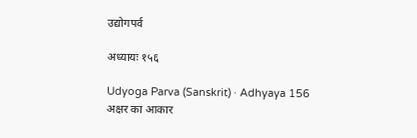उद्योगपर्व

अध्यायः १५६

Udyoga Parva (Sanskrit) · Adhyaya 156
अक्षर का आकार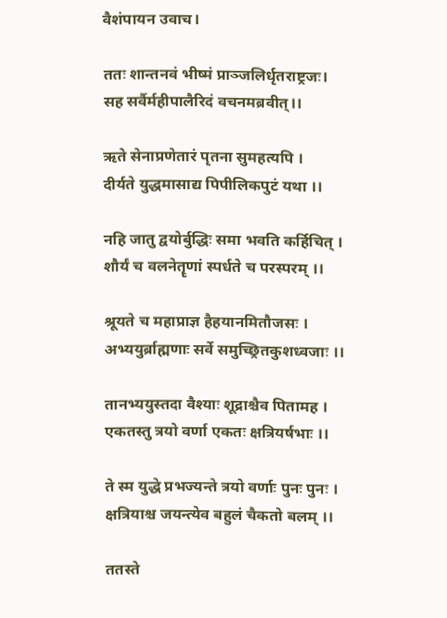वैशंपायन उवाच।

ततः शान्तनवं भीष्मं प्राञ्जलिर्धृतराष्ट्रजः।
सह सर्वैर्महीपालैरिदं वचनमब्रवीत्।।

ऋते सेनाप्रणेतारं पृतना सुमहत्यपि ।
दीर्यते युद्धमासाद्य पिपीलिकपुटं यथा ।।

नहि जातु द्वयोर्बुद्धिः समा भवति कर्हिचित् ।
शौर्यं च वलनेतॄणां स्पर्धते च परस्परम् ।।

श्रूयते च महाप्राज्ञ हैहयानमितौजसः ।
अभ्ययुर्ब्राह्मणाः सर्वे समुच्छ्रितकुशध्वजाः ।।

तानभ्ययुस्तदा वैश्याः शूद्राश्चैव पितामह ।
एकतस्तु त्रयो वर्णा एकतः क्षत्रियर्षभाः ।।

ते स्म युद्धे प्रभज्यन्ते त्रयो वर्णाः पुनः पुनः ।
क्षत्रियाश्च जयन्त्येव बहुलं चैकतो बलम् ।।

ततस्ते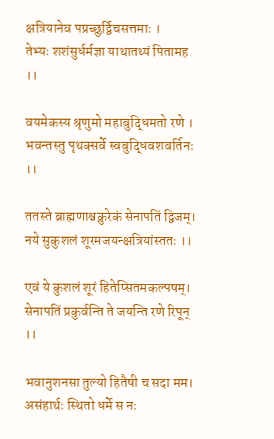क्षत्रियानेव पप्रच्छुर्द्विचसत्तमाः ।
तेभ्यः शशंसुर्धर्मज्ञा याथातथ्यं पितामह ।।

वयमेकस्य श्रृणुमो महाबुद्धिमतो रणे ।
भवन्तस्तु पृथक्सर्वे स्वबुद्धिवशवर्तिनः ।।

ततस्ते ब्राह्मणाश्चक्रुरेकं सेनापतिं द्विजम्।
नये सुकुशलं शूरमजयन्क्षत्रियांस्ततः ।।

एवं ये कुशलं शूरं हितेप्सितमकल्पषम्।
सेनापतिं प्रकुर्वन्ति ते जयन्ति रणे रिपून् ।।

भवानुशनसा तुल्यो हितैषी च सदा मम।
असंहार्थः स्थितो धर्मे स नः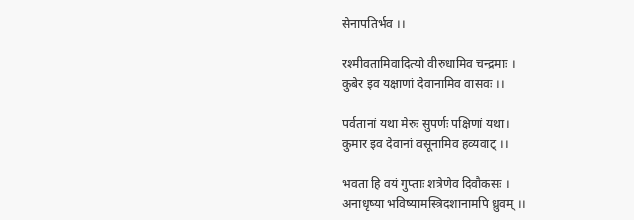सेनापतिर्भव ।।

रश्मीवतामिवादित्यो वीरुधामिव चन्द्रमाः ।
कुबेर इव यक्षाणां देवानामिव वासवः ।।

पर्वतानां यथा मेरुः सुपर्णः पक्षिणां यथा।
कुमार इव देवानां वसूनामिव हव्यवाट् ।।

भवता हि वयं गुप्ताः शत्रेणेव दिवौकसः ।
अनाधृष्या भविष्यामस्त्रिदशानामपि ध्रुवम् ।।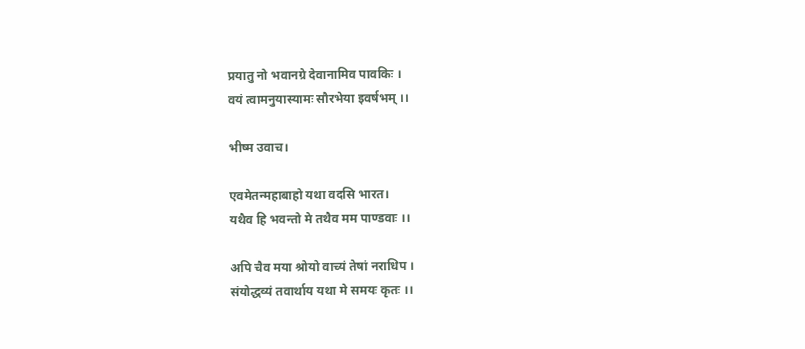प्रयातु नो भवानग्रे देवानामिव पावकिः ।
वयं त्वामनुयास्यामः सौरभेया इवर्षभम् ।।

भीष्म उवाच।

एवमेतन्महाबाहो यथा वदसि भारत।
यथैव हि भवन्तो मे तथैव मम पाण्डवाः ।।

अपि चैव मया श्रोयो वाच्यं तेषां नराधिप ।
संयोद्धव्यं तवार्थाय यथा मे समयः कृतः ।।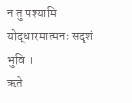न तु पश्यामि योद्धारमात्मनः सदृशं भुवि ।
ऋते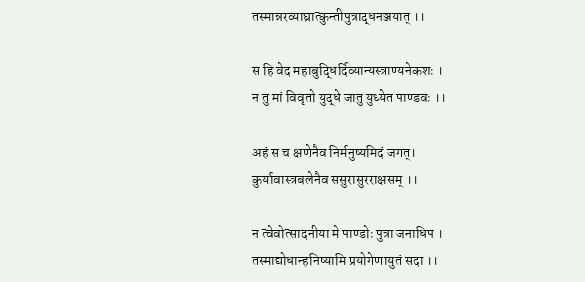तस्मान्नरव्याघ्रात्कुन्तीपुत्राद्धनञ्जयात् ।।

स हि वेद महाबुद्धिर्दिव्यान्यस्त्राण्यनेकशः ।
न तु मां विवृतो युद्धे जातु युध्येत पाण्डवः ।।

अहं स च क्षणेनैव निर्मनुष्यमिदं जगत्।
कुर्यावास्त्रबलेनैव ससुरासुरराक्षसम् ।।

न त्वेवोत्सादनीया मे पाण्डोः पुत्रा जनाधिप ।
तस्माद्योधान्हनिष्यामि प्रयोगेणायुतं सदा ।।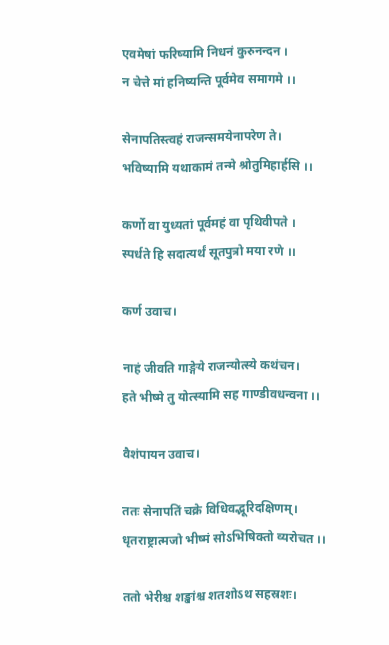एवमेषां फरिष्यामि निधनं कुरुनन्दन ।
न चेत्ते मां हनिष्यन्ति पूर्वमेव समागमे ।।

सेनापतिस्त्वहं राजन्समयेनापरेण ते।
भविष्यामि यथाकामं तन्मे श्रोतुमिहार्हसि ।।

कर्णो वा युध्यतां पूर्वमहं वा पृथिवीपते ।
स्पर्धते हि सदात्यर्थं सूतपुत्रो मया रणे ।।

कर्ण उवाच।

नाहं जीवति गाङ्गेये राजन्योत्स्ये कथंचन।
हते भीष्मे तु योत्स्यामि सह गाण्डीवधन्वना ।।

वैशंपायन उवाच।

ततः सेनापतिं चक्रे विधिवद्भूरिदक्षिणम्।
धृतराष्ट्रात्मजो भीष्मं सोऽभिषिक्तो व्यरोचत ।।

ततो भेरीश्च शङ्खांश्च शतशोऽथ सहस्रशः।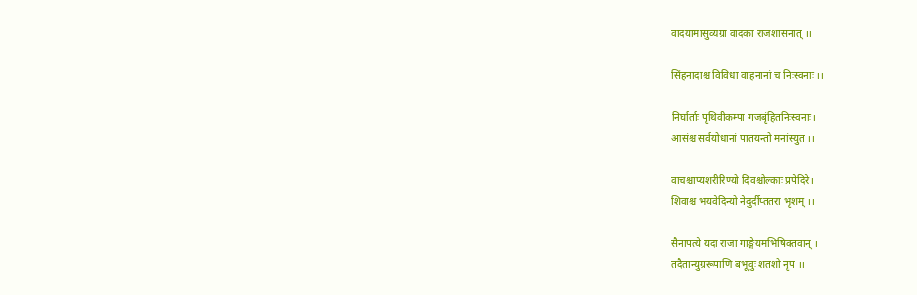वादयामासुव्यग्रा वादका राजशासनात् ।।

सिंहनादाश्च विविधा वाहनानां च निःस्वनाः ।।

निर्घार्ताः पृथिवीकम्पा गजबृंहितनिःस्वनाः।
आसंश्च सर्वयोधानां पातयन्तो मनांस्युत ।।

वाचश्चाप्यशरीरिण्यो दिवश्चोल्काः प्रपेदिरे।
शिवाश्च भयवेदिन्यो नेदुर्दीप्ततरा भृशम् ।।

सैनापत्ये यदा राजा गाङ्गेयमभिषिक्तवान् ।
तदैतान्युग्ररूपाणि बभूवुः शतशो नृप ।।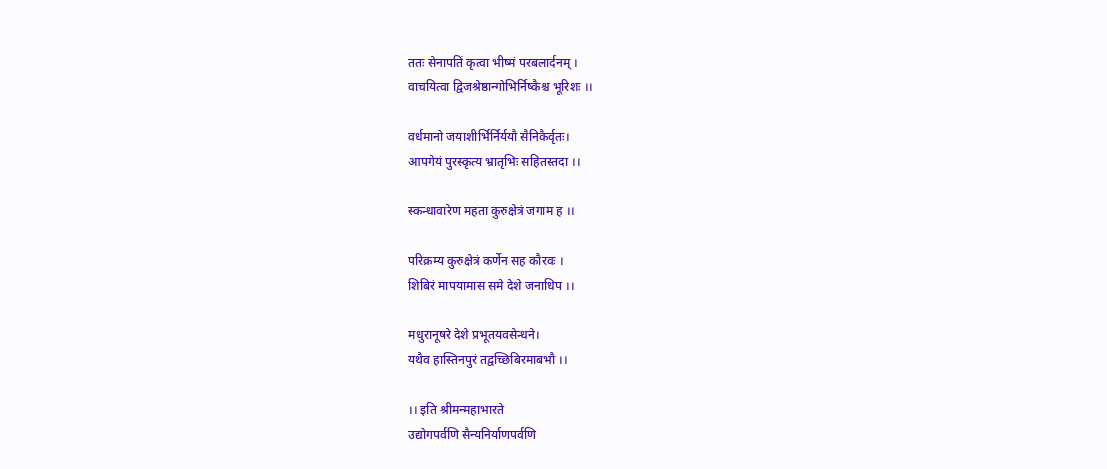ततः सेनापतिं कृत्वा भीष्मं परबलार्दनम् ।
वाचयित्वा द्विजश्रेष्ठान्गोभिर्निष्कैश्च भूरिशः ।।

वर्धमानो जयाशीर्भिर्निर्ययौ सैनिकैर्वृतः।
आपगेयं पुरस्कृत्य भ्रातृभिः सहितस्तदा ।।

स्कन्धावारेण महता कुरुक्षेत्रं जगाम ह ।।

परिक्रम्य कुरुक्षेत्रं कर्णेन सह कौरवः ।
शिबिरं मापयामास समे देशे जनाधिप ।।

मधुरानूषरे देशे प्रभूतयवसेन्धने।
यथैव हास्तिनपुरं तद्वच्छिबिरमाबभौ ।।

।। इति श्रीमन्महाभारते
उद्योगपर्वणि सैन्यनिर्याणपर्वणि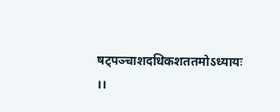षट्पञ्चाशदधिकशततमोऽध्यायः ।।